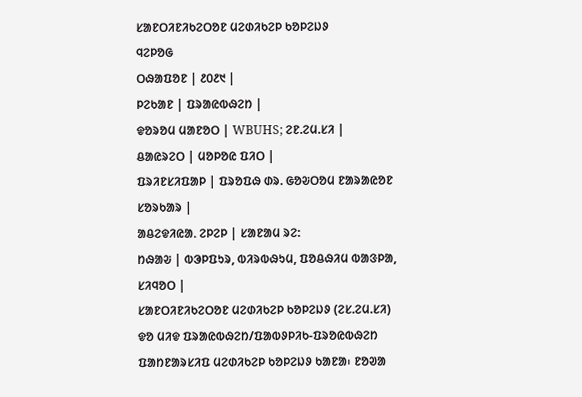ᱥᱟᱱᱛᱤᱱᱤᱠᱮᱛᱚᱱ ᱢᱮᱰᱤᱠᱮᱞ ᱠᱚᱞᱮᱡᱽ
ᱧᱮᱞᱚᱜ
ᱛᱷᱟᱯᱚᱱ | ᱒᱐᱒᱑ |
ᱞᱮᱠᱟᱱ | ᱯᱨᱟᱭᱵᱷᱮᱴ |
ᱫᱚᱨᱚᱢ ᱢᱟᱱᱚᱛ | WBUHS; ᱮᱱ.ᱮᱢ.ᱥᱤ |
ᱪᱟᱭᱨᱮᱛ | ᱢᱚᱞᱚᱭ ᱯᱤᱛ |
ᱯᱨᱤᱱᱥᱤᱯᱟᱞ | ᱯᱨᱚᱯᱷ ᱰᱨ. ᱜᱚᱶᱛᱚᱢ ᱱᱟᱨᱟᱭᱚᱱ ᱥᱚᱨᱠᱟᱨ |
ᱟᱪᱮᱫᱤᱭᱟᱹ ᱮᱞᱮᱞ | ᱥᱟᱱᱟᱢ ᱨᱮ:
ᱴᱷᱟᱶ | ᱵᱳᱞᱯᱩᱨ, ᱵᱤᱨᱵᱷᱩᱢ, ᱯᱚᱪᱷᱤᱢ ᱵᱟᱝᱞᱟ, ᱥᱤᱧᱚᱛ |
ᱥᱟᱱᱛᱤᱱᱤᱠᱮᱛᱚᱱ ᱢᱮᱰᱤᱠᱮᱞ ᱠᱚᱞᱮᱡᱽ (ᱮᱥ.ᱮᱢ.ᱥᱤ) ᱫᱚ ᱢᱤᱫ ᱯᱨᱟᱭᱵᱷᱮᱴ/ᱯᱟᱵᱽᱞᱤᱠ-ᱯᱨᱚᱭᱵᱷᱮᱴ ᱯᱟᱴᱱᱟᱨᱥᱤᱯ ᱢᱮᱰᱤᱠᱮᱞ ᱠᱚᱞᱮᱡᱽ ᱠᱟᱱᱟ᱾ ᱱᱚᱣᱟ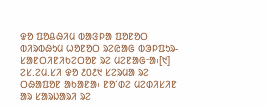ᱫᱚ ᱯᱚᱪᱷᱤᱢ ᱵᱟᱝᱞᱟ ᱯᱚᱱᱚᱛ ᱵᱤᱨᱵᱷᱩᱢ ᱦᱚᱱᱚᱛ ᱨᱮᱭᱟᱜ ᱵᱳᱞᱯᱩᱨ-ᱥᱟᱱᱛᱤᱱᱤᱠᱮᱛᱚᱱ ᱨᱮ ᱢᱮᱱᱟᱜᱼᱟ᱾[᱑] ᱮᱥ.ᱮᱢ.ᱥᱤ ᱫᱚ ᱒᱐᱒᱑ ᱥᱮᱨᱢᱟ ᱨᱮ ᱛᱷᱟᱯᱚᱱ ᱟᱠᱟᱱᱟ᱾ ᱱᱚᱸᱰᱮ ᱢᱮᱰᱤᱥᱤᱱ ᱟᱨ ᱥᱟᱨᱡᱟᱨᱤ ᱨᱮ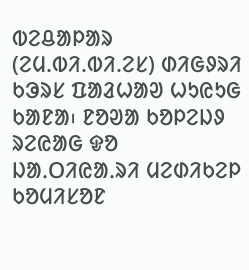ᱵᱮᱪᱟᱞᱟᱨ (ᱮᱢ.ᱵᱤ.ᱵᱤ.ᱮᱥ) ᱰᱤᱜᱽᱨᱤ ᱠᱳᱨᱥ ᱯᱟᱲᱦᱟᱣ ᱦᱩᱭᱩᱜ ᱠᱟᱱᱟ᱾ ᱱᱚᱣᱟ ᱠᱚᱞᱮᱡᱽ ᱨᱮᱭᱟᱜ ᱫᱚ ᱡᱟᱹᱛᱤᱭᱟᱹᱨᱤ ᱢᱮᱰᱤᱠᱮᱞ ᱠᱚᱢᱤᱥᱚᱱ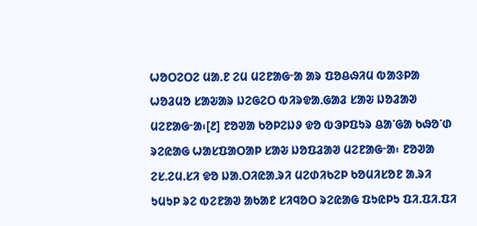ᱦᱚᱛᱮᱛᱮ ᱢᱟᱹᱱ ᱮᱢ ᱢᱮᱱᱟᱜᱼᱟ ᱟᱨ ᱯᱚᱪᱷᱤᱢ ᱵᱟᱝᱞᱟ ᱦᱚᱲᱢᱚ ᱥᱟᱶᱟᱨ ᱡᱮᱜᱮᱛ ᱵᱤᱨᱫᱟᱹᱜᱟᱲ ᱥᱟᱶ ᱡᱚᱲᱟᱣ ᱢᱮᱱᱟᱜᱼᱟ᱾[᱒] ᱱᱚᱣᱟ ᱠᱚᱞᱮᱡᱽ ᱫᱚ ᱵᱳᱞᱯᱩᱨ ᱪᱟᱸᱜᱟ ᱠᱷᱚᱸᱰ ᱨᱮᱭᱟᱜ ᱦᱟᱥᱯᱟᱛᱟᱞ ᱥᱟᱶ ᱡᱚᱯᱲᱟᱣ ᱢᱮᱱᱟᱜᱼᱟ᱾ ᱱᱚᱣᱟ ᱮᱥ.ᱮᱢ.ᱥᱤ ᱫᱚ ᱡᱟᱹᱛᱤᱭᱟᱹᱨᱤ ᱢᱮᱰᱤᱠᱮᱞ ᱠᱚᱢᱤᱥᱚᱱ ᱟᱹᱨᱤ ᱩᱢᱩᱞ ᱨᱮ ᱵᱮᱱᱟᱣ ᱟᱠᱟᱱ ᱥᱤᱧᱚᱛ ᱨᱮᱭᱟᱜ ᱯᱩᱭᱞᱩ ᱯᱤ.ᱯᱤ.ᱯᱤ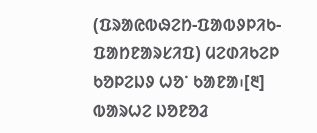(ᱯᱨᱟᱭᱵᱷᱮᱴ-ᱯᱟᱵᱽᱞᱤᱠ-ᱯᱟᱴᱱᱟᱨᱥᱤᱯ) ᱢᱮᱰᱤᱠᱮᱞ ᱠᱚᱞᱮᱡᱽ ᱦᱚᱸ ᱠᱟᱱᱟ᱾[᱓]
ᱵᱟᱨᱦᱮ ᱡᱚᱱᱚᱲ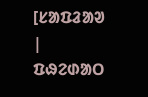[ᱥᱟᱯᱲᱟᱣ | ᱯᱷᱮᱰᱟᱛ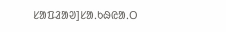ᱥᱟᱯᱲᱟᱣ]ᱥᱟᱹᱠᱷᱭᱟᱹᱛ